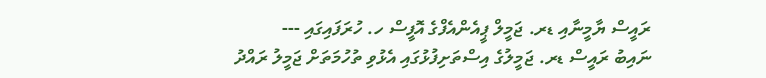ރައީސް ޔާމީނާއި ޑރ. ޖަމީލް ޕީއެންއެފްގެ އޮފީސް ހ. ހުރަފައިގައި ---
ނައިބު ރައީސް ޑރ. ޖަމީލުގެ އިސްތަށިފުޅުގައި އެޅުވި ތުހުމަތަށް ޖަމީލު ރައްދު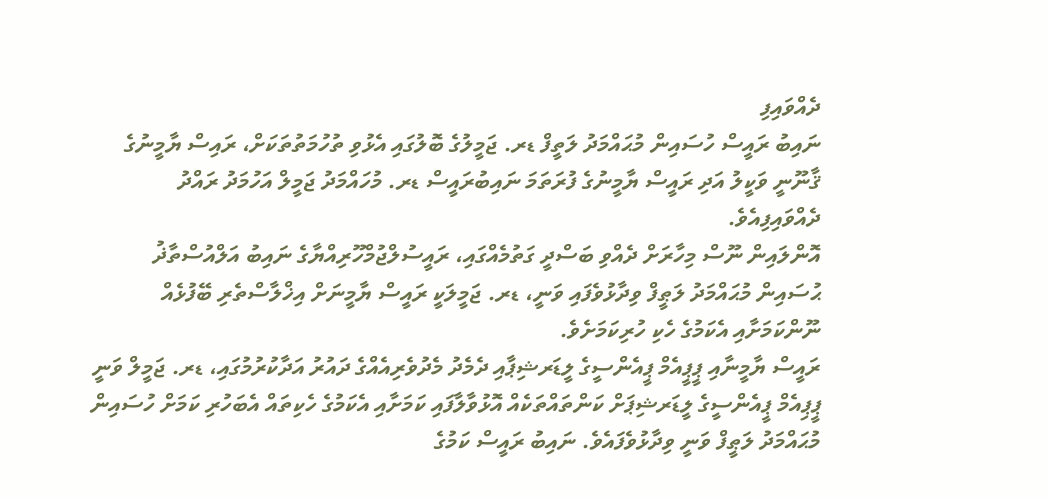ދެއްވައިފި
ނައިބު ރައީސް ހުސައިން މުޙައްމަދު ލަތީފް ޑރ. ޖަމީލުގެ ބޮލުގައި އެޅުވި ތުހުމަތުތަކަށް، ރައިސް ޔާމީނުގެ ޤާނޫނީ ވަކީލު އަދި ރައީސް ޔާމީނުގެ ފުރަތަމަ ނައިބުރައީސް ޑރ. މުހައްމަދު ޖަމީލް އަހުމަދު ރައްދު ދެއްވައިފިއެވެ.
އޮންލައިން ނޫސް މިހާރަށް ދެއްވި ބަސްދީ ގަތުމެއްގައި، ރައީސުލްޖުމްހޫރިއްޔާގެ ނައިބު އަލްއުސްތާޛު ޙުސައިން މުޙައްމަދު ލަޠީފް ވިދާޅުވެފައި ވަނީ، ޑރ. ޖަމީލަކީ ރައީސް ޔާމީނަށް އިޚްލާސްތެރި ބޭފުޅެއް ނޫންކަމަށާއި އެކަމުގެ ހެކި ހުރިކަމަށެވެ.
ރައީސް ޔާމީނާއި ޕީޕީއެމް ޕީއެންސީގެ ލީޑަރޝިޕާއި ދެމެދު މެދުވެރިއެއްގެ ދައުރު އަދާކުރުމުގައި، ޑރ. ޖަމީލް ވަނީ ޕީޕިއެމް ޕީއެންސީގެ ލީޑަރޝިޕަށް ކަންތައްތަކެއް އޮޅުވާލާފައި ކަމަށާއި އެކަމުގެ ހެކިތައް އެބަހުރި ކަމަށް ހުސައިން މުޙައްމަދު ލަޠީފް ވަނީ ވިދާޅުވެފައެވެ. ނައިބު ރައީސް ކަމުގެ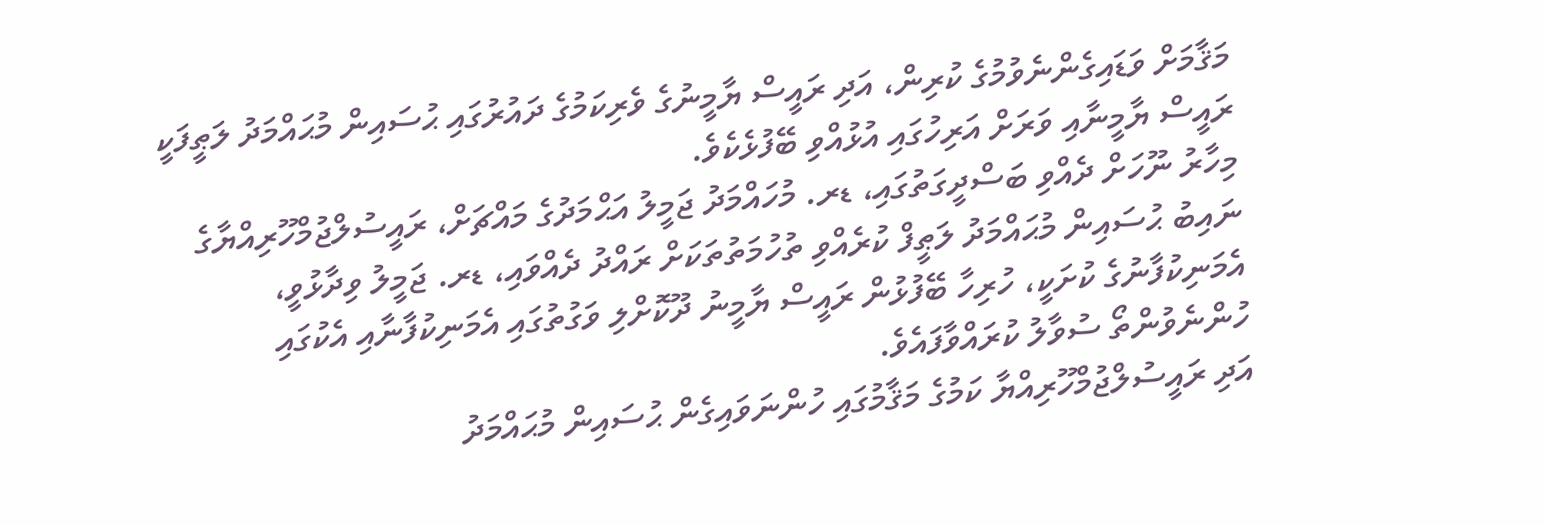މަޤާމަށް ވަޑައިގެންނެވުމުގެ ކުރިން، އަދި ރައީސް ޔާމީނުގެ ވެރިކަމުގެ ދައުރުގައި ޙުސައިން މުޙައްމަދު ލަޠީފަކީ ރައީސް ޔާމީނާއި ވަރަށް އަރިހުގައި އުޅުއްވި ބޭފުޅެކެވެ.
މިހާރު ނޫހަށް ދެއްވި ބަސްދީގަތުގައި، ޑރ. މުހައްމަދު ޖަމީލު އަޙްމަދުގެ މައްޗަށް، ރައީސުލްޖުމްހޫރިއްޔާގެ ނައިބު ޙުސައިން މުޙައްމަދު ލަޠީފް ކުރެއްވި ތުހުމަތުތަކަށް ރައްދު ދެއްވައި، ޑރ. ޖަމީލު ވިދާޅުވީ، އެމަނިކުފާނުގެ ކުށަކީ، ހުރިހާ ބޭފުޅުން ރައީސް ޔާމީނު ދޫކޮށްލި ވަގުތުގައި އެމަނިކުފާނާއި އެކުގައި ހުންނެވުންތޯ ސުވާލު ކުރައްވާފައެވެ.
އަދި ރައީސުލްޖުމްހޫރިއްޔާ ކަމުގެ މަޤާމުގައި ހުންނަވައިގެން ޙުސައިން މުޙައްމަދު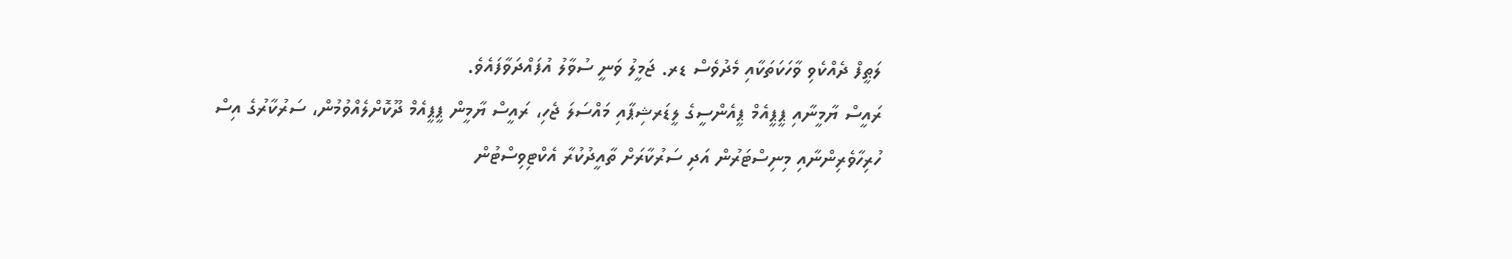ލަޠީފް ދެއްކެވި ވާހަކަތަކާއި މެދުވެސް ޑރ. ޖަމީލު ވަނީ ސުވާލު އުފައްދަވާފައެވެ.
ރައީސް ޔާމީނާއި ޕީޕީއެމް ޕީއެންސީގެ ލީޑަރޝިޕާއި މައްސަލަ ޖެހި، ރައީސް ޔާމީން ޕީޕީއެމް ދޫކޮށްލެއްވުމުން، ސަރުކާރުގެ އިސް ހުރިހާވެރިންނާއި މިނިސްޓަރުން އަދި ސަރުކާރަށް ތާއީދުކުރާ އެކްޓިވިސްޓުން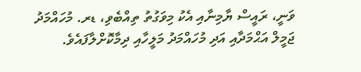ވަނީ، ރައީސް ޔާމިނާއި އެކު މިވަގުތު ތިއްބެވި، ޑރ. މުހައްމަދު ޖަމީލް އަޙްމަދާއި އަދި މުހައްމަދު މަލީހާއި ދިމާކޮށްލާފައެވެ.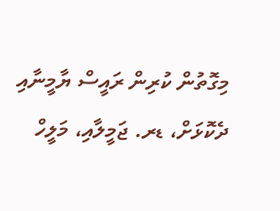މިގޮތުން ކުރިން ރައީސް ޔާމީނާއި ދެކޮޅަށް، ޑރ. ޖަމީލާއި، މަލީހް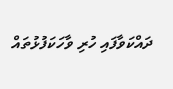ދައްކަވާފައި ހުރި ވާހަކަފުޅުތައް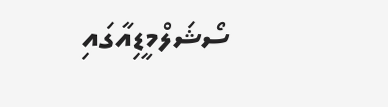ސޯޝަލްމީޑިއާގައި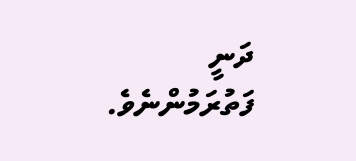ދަނީ ފަތުރަމުންނެވެ.